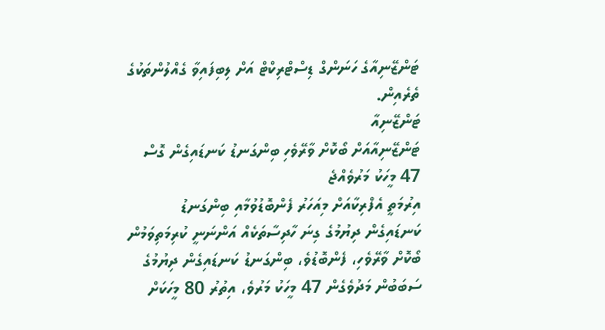ޓަންޒޭނިއާގެ ހަނަންގް ޑިސްޓްރިކްޓް އަށް ލިބިފައިވާ ގެއްލުންތަކުގެ ތެރެއިން.
ޓަންޒޭނިއާ
ޓަންޒޭނިއާއަށް ބޯކޮށް ވާރޭވެހި ބިންގަނޑު ކަނޑައިގެން ގޮސް 47 މީހަކު މަރުވެއްޖެ
އިރުމަތީ އެފްރިކާއަށް މިއަހަރު ފެންބޮޑުވުމާއި ބިންގަނޑު ކަނޑައިގެން ދިޔުމުގެ ގިނަ ހާދިސާތަކެއް އަންނަނީ ކުރިމަތިވަމުން
ބޯކޮށް ވާރޭވެހި، ފެންބޮޑުވެ، ބިންގަނޑު ކަނޑައިގެން ދިޔުމުގެ ސަބަބުން މަދުވެގެން 47 މީހަކު މަރުވެ، އިތުރު 80 މީހަކަށް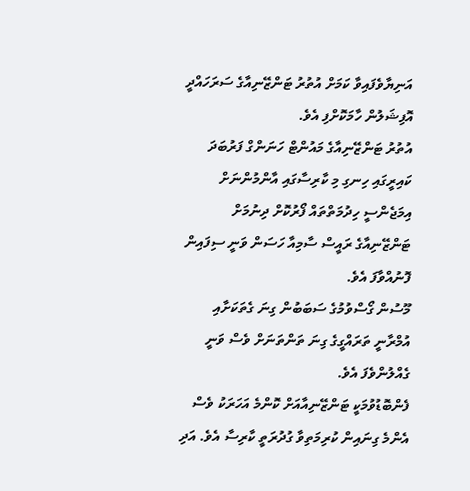އަނިޔާވެފައިވާ ކަމަށް އުތުރު ޓަންޒޭނިއާގެ ސަރަހައްދީ އޮފިޝަލުން ހާމަކޮށްފި އެވެ.
އުތުރު ޓަންޒޭނިއާގެ މައުންޓް ހަނަންގް ފަރުބަދަ ކައިރީގައި ހިނގި މި ކާރިސާގައި އާންމުންނަށް އިމަޖެންސީ ހިދުމަތްތައް ފޯރުކޮށް ދިނުމަށް ޓަންޒޭނިއާގެ ރައީސް ސާމިއާ ހަސަން ވަނީ ސިފައިން ފޮނުއްވާފަ އެވެ.
މޫސުން ގޯސްވުމުގެ ސަބަބުން ގިނަ ގެތަކަށާއި އުމްރާނީ ތަރައްގީގެ ގިނަ ތަންތަނަށް ވެސް ވަނީ ގެއްލުންވެފަ އެވެ.
ފެންބޮޑުވުމަކީ ޓަންޒޭނިއާއަށް ކޮންމެ އަހަރަކު ވެސް އެންމެ ގިނައިން ކުރިމަތިވާ ގުދުރަތީ ކާރިސާ އެވެ. އަދި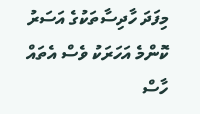މިފަދަ ހާދިސާތަކުގެ އަސަރު ކޮންމެ އަހަރަކު ވެސް އެތައް ހާސް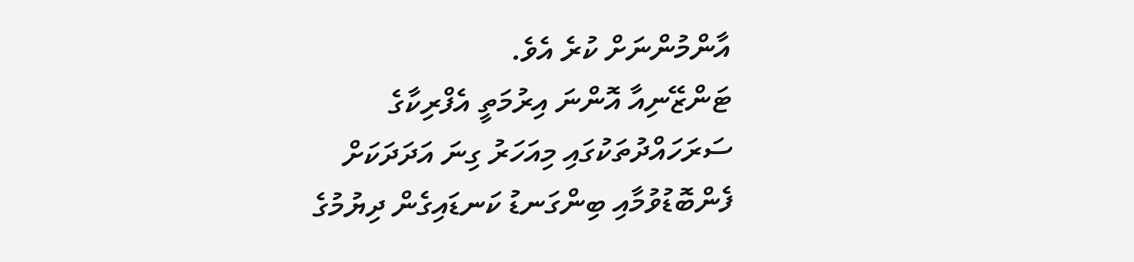އާންމުންނަށް ކުރެ އެވެ.
ޓަންޒޭނިއާ އޮންނަ އިރުމަތީ އެފްރިކާގެ ސަރަހައްދުތަކުގައި މިއަހަރު ގިނަ އަދަދަކަށް ފެންބޮޑުވުމާއި ބިންގަނޑު ކަނޑައިގެން ދިޔުމުގެ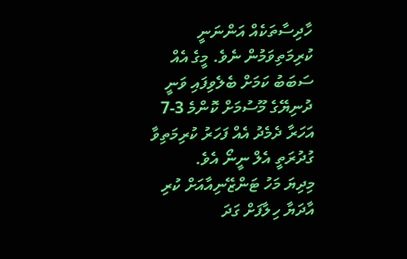ހާދިސާތަކެއް އަންނަނީ ކުރިމަތިވަމުން ނެވެ. މީގެ އެއް ސަބަބު ކަމަށް ބެލެވިފައި ވަނީ ދުނިޔޭގެ މޫސުމަށް ކޮންމެ 3-7 އަހަރާ ދެމެދު އެއް ފަހަރު ކުރިމަތިވާ ގުދުރަތީ އެލް ނީނޯ އެވެ.
މިދިޔަ މަހު ޓަންޒޭނިއާއަށް ކުރި އާދަޔާ ހިލާފަށް ގަދަ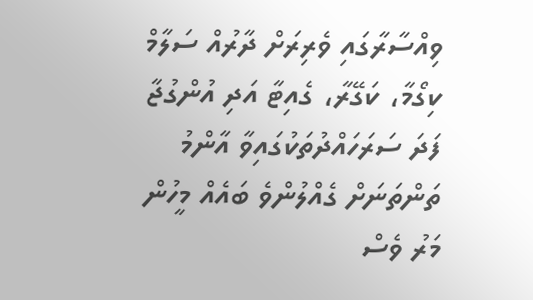ވިއްސާރާގައި ވެރިރަށް ދާރުއް ސަލާމް ކިގޯމާ، ކަގޭރާ، ގެއިޓާ އަދި އުންގުޖާ ފަދަ ސަރަހައްދުތަކުގައިވާ އާންމު ތަންތަނަށް ގެއްލުންވެ ބައެއް މީހުން މަރު ވެސް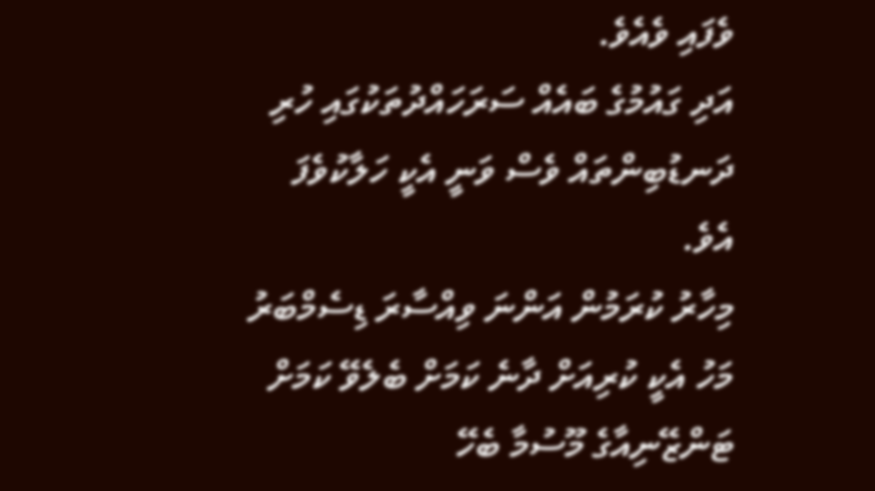ވެފައި ވެއެވެ.
އަދި ގައުމުގެ ބައެއް ސަރަހައްދުތަކުގައި ހުރި ދަނޑުބިންތައް ވެސް ވަނީ އެކީ ހަލާކުވެފަ އެވެ.
މިހާރު ކުރަމުން އަންނަ ވިއްސާރަ ޑިސެމްބަރު މަހު އެކީ ކުރިއަށް ދާނެ ކަމަށް ބެލެވޭ ކަމަށް ޓަންޒޭނިއާގެ މޫސުމާ ބެހޭ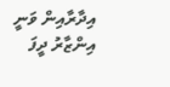އިދާރާއިން ވަނީ އިންޒާރު ދީފަ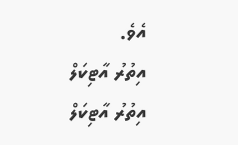އެވެ.
އިތުރު އާޓިކަލް
އިތުރު އާޓިކަލް